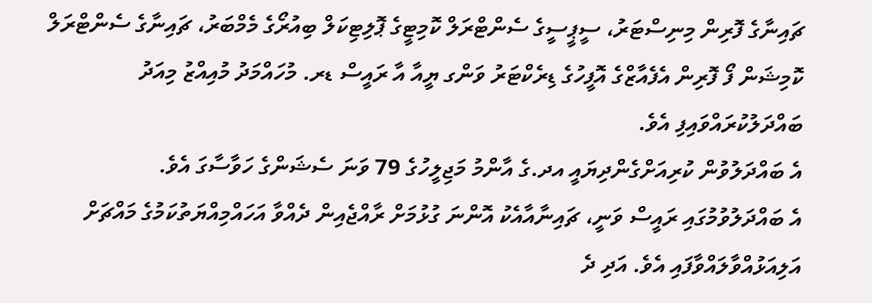ޗައިނާގެ ފޮރިން މިނިސްޓަރު، ސީޕީސީގެ ސެންޓްރަލް ކޮމިޓީގެ ޕޮލިޓިކަލް ބިއުރޯގެ މެމްބަރު، ޗައިނާގެ ސެންޓްރަލް ކޮމިޝަން ފޯ ފޮރިން އެފެއާޒްގެ އޮފީހުގެ ޑިރެކްޓަރު ވަންގ ޔީއާ އާ ރައީސް ޑރ. މުހައްމަދު މުއިއްޒު މިއަދު ބައްދަލުކުރައްވައިފި އެވެ.
އެ ބައްދަލުވުން ކުރިއަށްގެންދިޔައީ އދ.ގެ އާންމު މަޖިލީހުގެ 79 ވަނަ ސެޝަންގެ ހަވާސާގަ އެވެ.
އެ ބައްދަލުވުމުގައި ރައީސް ވަނީ، ޗައިނާއާއެކު އޮންނަ ގުޅުމަށް ރާއްޖެއިން ދެއްވާ އަހައްމިއްޔަތުކަމުގެ މައްޗަށް އަލިއަޅުއްވާލައްވާފައި އެވެ. އަދި ދެ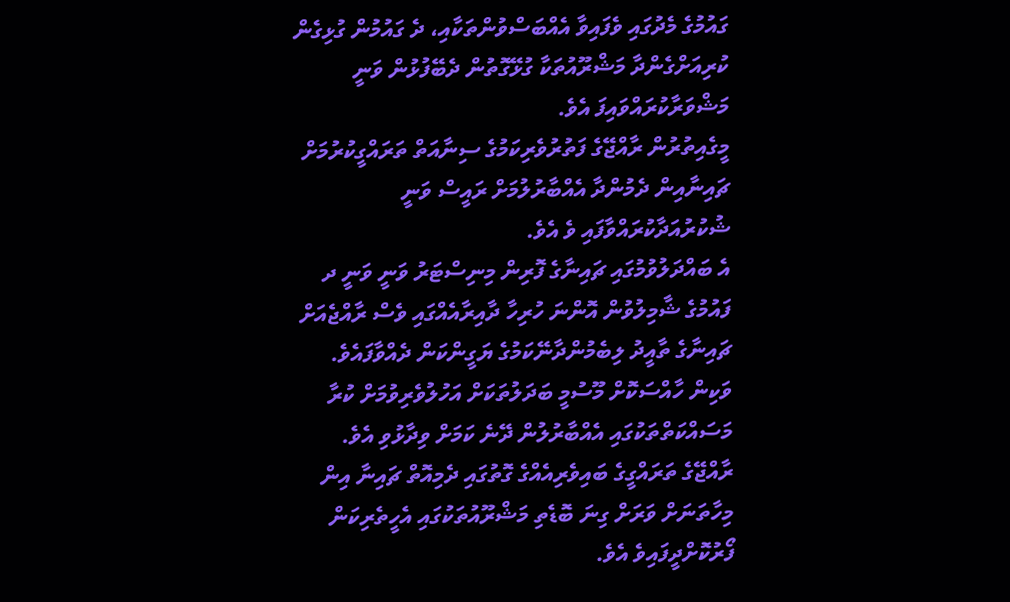ގައުމުގެ މެދުގައި ވެފައިވާ އެއްބަސްވުންތަކާއި، ދެ ގައުމުން ގުޅިގެން ކުރިއަށްގެންދާ މަޝްރޫއުތަކާ ގުޅޭގޮތުން ދެބޭފުޅުން ވަނީ މަޝްވަރާކުރައްވައިފަ އެވެ.
މީގެއިތުރުން ރާއްޖޭގެ ފަތުރުވެރިކަމުގެ ސިނާއަތް ތަރައްގީކުރުމަށް ޗައިނާއިން ދެމުންދާ އެއްބާރުލުމަށް ރައީސް ވަނީ ޝުކުރުއަދާކުރައްވާފައި ވެ އެވެ.
އެ ބައްދަލުވުމުގައި ޗައިނާގެ ފޮރިން މިނިސްޓަރު ވަނީ ވަނީ ދ ފައުމުގެ ޝާމިލުވުން އޮންނަ ހުރިހާ ދާއިރާއެއްގައި ވެސް ރާއްޖެއަށް ޗައިނާގެ ތާއީދު ލިބެމުންދާނޭކަމުގެ ޔަގީންކަން ދެއްވާފައެވެ. ވަކިން ހާއްސަކޮށް މޫސުމީ ބަދަލުތަކަށް އަހުލުވެރިވުމަށް ކުރާ މަސައްކަތްތަކުގައި އެއްބާރުލުން ދޭނެ ކަމަށް ވިދާޅުވި އެވެ.
ރާއްޖޭގެ ތަރައްގީގެ ބައިވެރިއެއްގެ ގޮތުގައި ދެމިއޮތް ޗައިނާ އިން މިހާތަނަށް ވަރަށް ގިނަ ބޮޑެތި މަޝްރޫއުތަކުގައި އެހީތެރިކަން ފޯރުކޮށްދީފައިވެ އެވެ.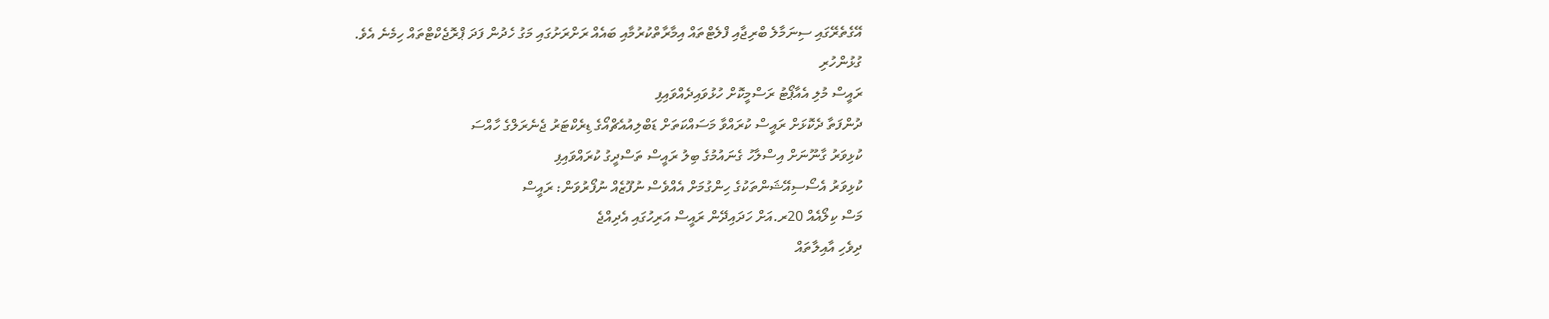އޭގެތެރޭގައި ސިނަމާލެ ބްރިޖާއި ފްލެޓްތައް އިމާރާތްކުރުމާއި ބައެއް ރަށްރަށުގައި މަގު ހެދުން ފަދަ ޕްރޮޖެކްޓްތައް ހިމެނެ އެވެ.
ގުޅުންހުރި
ރައީސް މުލި އެއާޕޯޓު ރަސްމީކޮށް ހުޅުވައިދެއްވައިފި
ދުންފަތާ ދެކޮޅަށް ރައީސް ކުރައްވާ މަސައްކަތަށް ޑަބްލިއުއެޗްއޯގެ ޑިރެކްޓަރު ޖެނެރަލްގެ ހާއްސަ
ކުޅިވަރު ގާނޫނަށް އިސްލާހު ގެނައުމުގެ ބިލު ރައީސް ތަސްދީގު ކުރައްވައިފި
ކުޅިވަރު އެސޯސިއޭޝަންތަކުގެ ހިންގުމަށް އެއްވެސް ނުފޫޒެއް ނުފޯރުވަން: ރައީސް
މަސް ކިލޯއެއް 20ރ.އަށް ހަދައިދޭން ރައީސް އަރިހުގައި އެދިއްޖެ
ދިވެހި އާއިލާތައް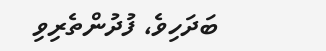ބަދަހިވެ، ފުދުންތެރިވި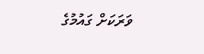ވަރަކަށް ގައުމުގެ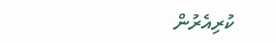ކުރިއެރުން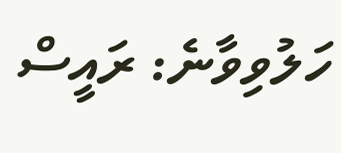ހަލުވިވާނެ: ރައީސް